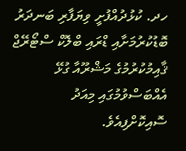ހދ. ކުޅުދުއްފުށީ ވިޔަފާރި ބަނދަރު ބޮޑުކުރުމަށާއި ޑްރައި ބްލޮކް ސްޓޯރޭޖް ޤާއިމުކުރުމުގެ މަޝްރޫއާ ގުޅޭ އެއްބަސްވުމުގައި މިއަދު ސޮއިކޮށްފިއެވެ.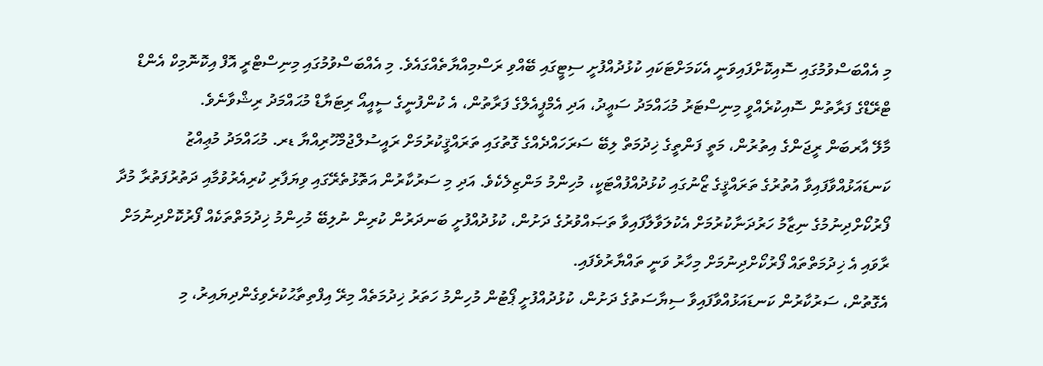މި އެއްބަސްވުމުގައި ސޮއިކޮށްފައިވަނީ އެކަމަށްޓަކައި ކުޅުދުއްފުށީ ސިޓީގައި ބޭއްވި ރަސްމިއްޔާތެއްގައެވެ. މި އެއްބަސްވުމުގައި މިނިސްޓްރީ އޮފް އިކޮނޮމިކް އެންޑް ޓްރޭޑްގެ ފަރާތުން ސޮއިކުރެއްވީ މިނިސްޓަރު މުޙައްމަދު ސަޢީދު، އަދި އެމްޕީއެލްގެ ފަރާތުން، އެ ކުންފުނީގެ ސީއީއޯ ރިޓަޔާޑް މުޙައްމަދު ރިޝްވާނެވެ.
މާލޭ އާރބަން ރީޖަންގެ އިތުރުން، މަތީ ފަންތީގެ ޚިދުމަތް ލިބޭ ސަރަހައްދެއްގެ ގޮތުގައި ތަރައްޤީކުރުމަށް ރައީސުލްޖުމްހޫރިއްޔާ ޑރ. މުޙައްމަދު މުޢިއްޒު ކަނޑައަޅުއްވާފައިވާ އުތުރުގެ ތަރައްޤީގެ ޒޯނުގައި ކުޅުދުއްފުއްޓަކީ، މުހިންމު މަންޒިލެކެވެ. އަދި މި ސަރުކާރުން އަތޮޅުތެރޭގައި ވިޔަފާރި ކުރިއެރުވުމާއި ދަތުރުފަތުރާ މުދާ ފޯރުކޯށްދިނުމުގެ ނިޒާމު ހަރުދަނާކުރުމަށް އެކުލަވާލާފައިވާ ތަޞައްވުރުގެ ދަށުން، ކުޅުދުއްފުށީ ބަނދަރުން ކުރިން ނުލިބޭ މުހިންމު ޚިދުމަތްތަކެއް ފޯރުކޮށްދިނުމަށް ރާވައި އެ ޚިދުމަތްތައް ފޯރުކޯށްދިނުމަށް މިހާރު ވަނީ ތައްޔާރުވެފައި.
އެގޮތުން، ސަރުކާރުން ކަނޑައަޅުއްވާފައިވާ ސިޔާސަތުގެ ދަށުން، ކުޅުދުއްފުށީ ޕޯޓުން މުހިންމު ހަތަރު ޚިދުމަތެއް މިރޭ އިފްތިތާޙުކުރެވިގެންދިޔައިރު، މި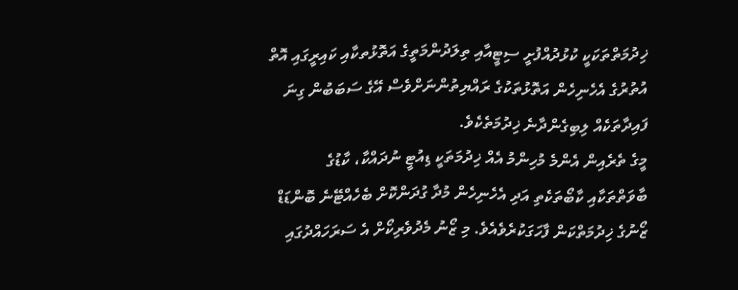ޚިދުމަތްތަކަކީ ކުޅުދުއްފުށީ ސިޓީއާއި ތިލަދުންމަތީގެ އަތޮޅުތކާއި ކައިރީގައި އޮތް އުތުރުގެ އެހެނިހެން އަތޮޅުތަކުގެ ރައްޔިތުންނަށްވެސް އޭގެ ސަބަބުން ގިނަ ފައިދާތަކެއް ލިބިގެންދާނެ ޚިދުމަތެކެވެ.
މީގެ ތެރެއިން އެންމެ މުހިންމު އެއް ޚިދުމަތަކީ ޑިއުޓީ ނުދައްކާ، ކާޑުގެ ބާވަތްތަކާއި ކާބޯތަކެތި އަދި އެހެނިހެން މުދާ ގުދަންކޮށް ބެހެއްޓޭނެ ބޮންޑަޑް ޒޯނުގެ ޚިދުމަތްކަން ފާހަގަކުރެވެއެވެ. މި ޒޯނު މެދުވެރިކޯށް އެ ސަރަހައްދުގައި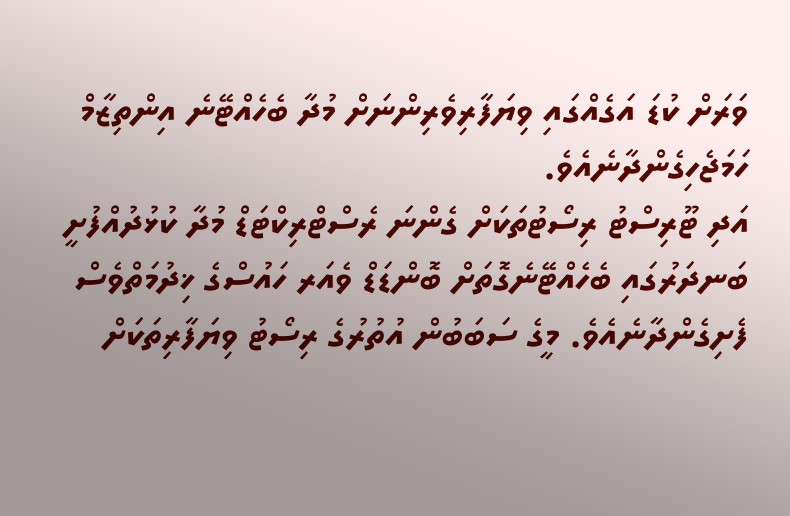ވަރަށް ކުޑަ އަގެއްގައި ވިޔަފާރިވެރިންނަށް މުދާ ބެހެއްޓޭނެ އިންތިޒާމް ހަމަޖެހިގެންދާނެއެވެ.
އަދި ޓޫރިސްޓު ރިސޯޓުތަކަށް ގެންނަ ރެސްޓްރިކްޓަޑް މުދާ ކުޅުދުއްފުށީ ބަނދަރުގައި ބެހެއްޓޭނެގޮތަށް ބޮންޑަޑް ވެއަރ ހައުސްގެ ޚިދުމަތްވެސް ފެށިގެންދާނެއެވެ. މީގެ ސަބަބުން އުތުރުގެ ރިސޯޓު ވިޔަފާރިތަކަށް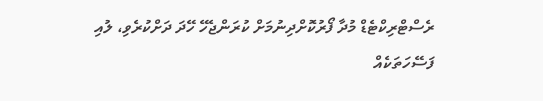ރެސްޓްރިކްޓެޑް މުދާ ފޯރުކޮށްދިނުމަށް ކުރަންޖެހޭ ހޭދަ ދަށްކުރެވި، ލުއި ފަސޭހަތަކެއް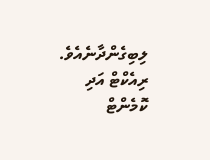ލިބިގެންދާނެއެވެ.
ރިއެކްޓް އަދި ކޮމެންޓް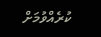ކުރެއްވުމަށް